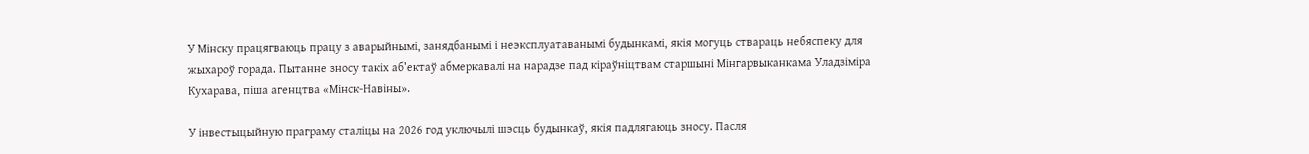У Мінску працягваюць працу з аварыйнымі, занядбанымі і неэксплуатаванымі будынкамі, якія могуць ствараць небяспеку для жыхароў горада. Пытанне зносу такіх аб’ектаў абмеркавалі на нарадзе пад кіраўніцтвам старшыні Мінгарвыканкама Уладзіміра Кухарава, піша агенцтва «Мінск-Навіны».

У інвестыцыйную праграму сталіцы на 2026 год уключылі шэсць будынкаў, якія падлягаюць зносу. Пасля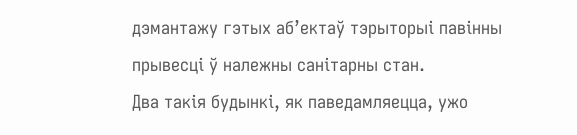дэмантажу гэтых аб’ектаў тэрыторыі павінны прывесці ў належны санітарны стан.
Два такія будынкі, як паведамляецца, ужо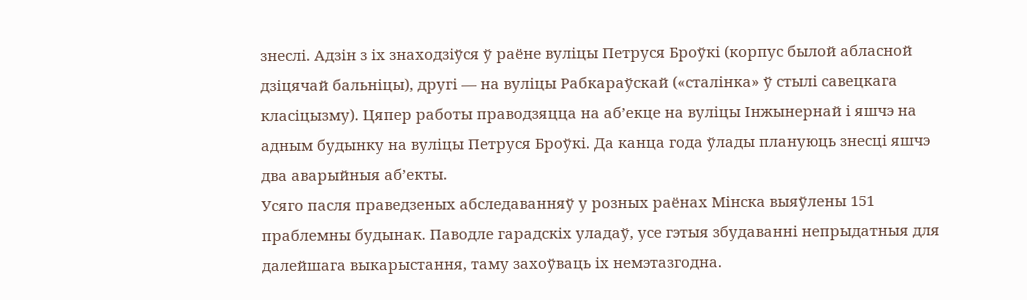знеслі. Адзін з іх знаходзіўся ў раёне вуліцы Петруся Броўкі (корпус былой абласной дзіцячай бальніцы), другі — на вуліцы Рабкараўскай («сталінка» ў стылі савецкага класіцызму). Цяпер работы праводзяцца на аб’екце на вуліцы Інжынернай і яшчэ на адным будынку на вуліцы Петруся Броўкі. Да канца года ўлады плануюць знесці яшчэ два аварыйныя аб’екты.
Усяго пасля праведзеных абследаванняў у розных раёнах Мінска выяўлены 151 праблемны будынак. Паводле гарадскіх уладаў, усе гэтыя збудаванні непрыдатныя для далейшага выкарыстання, таму захоўваць іх немэтазгодна.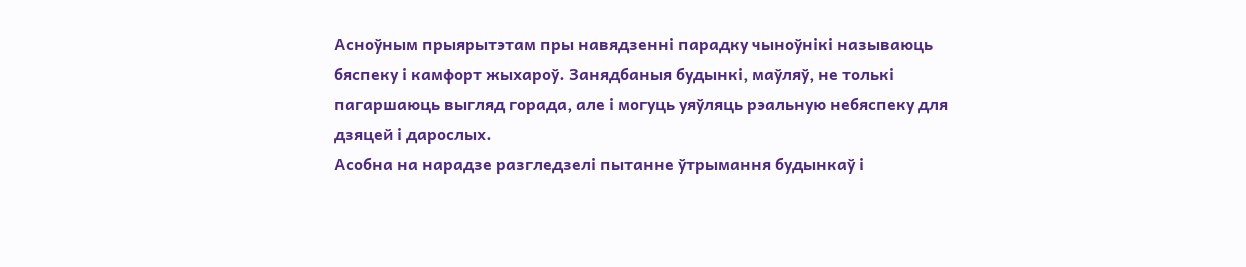Асноўным прыярытэтам пры навядзенні парадку чыноўнікі называюць бяспеку і камфорт жыхароў. Занядбаныя будынкі, маўляў, не толькі пагаршаюць выгляд горада, але і могуць уяўляць рэальную небяспеку для дзяцей і дарослых.
Асобна на нарадзе разгледзелі пытанне ўтрымання будынкаў і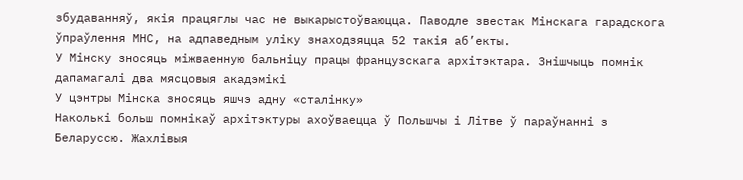збудаванняў, якія працяглы час не выкарыстоўваюцца. Паводле звестак Мінскага гарадскога ўпраўлення МНС, на адпаведным уліку знаходзяцца 52 такія аб’екты.
У Мінску зносяць міжваенную бальніцу працы французскага архітэктара. Знішчыць помнік дапамагалі два мясцовыя акадэмікі
У цэнтры Мінска зносяць яшчэ адну «сталінку»
Наколькі больш помнікаў архітэктуры ахоўваецца ў Польшчы і Літве ў параўнанні з Беларуссю. Жахлівыя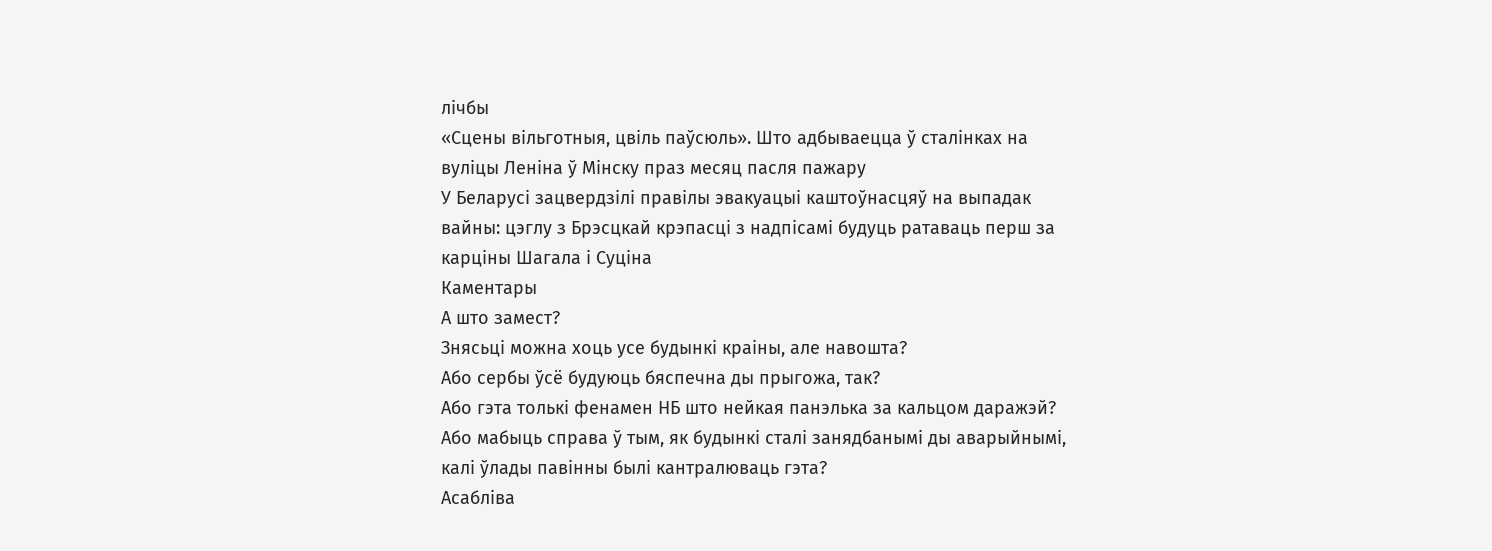лічбы
«Сцены вільготныя, цвіль паўсюль». Што адбываецца ў сталінках на вуліцы Леніна ў Мінску праз месяц пасля пажару
У Беларусі зацвердзілі правілы эвакуацыі каштоўнасцяў на выпадак вайны: цэглу з Брэсцкай крэпасці з надпісамі будуць ратаваць перш за карціны Шагала і Суціна
Каментары
А што замест?
Знясьці можна хоць усе будынкі краіны, але навошта?
Або сербы ўсё будуюць бяспечна ды прыгожа, так?
Або гэта толькі фенамен НБ што нейкая панэлька за кальцом даражэй?
Або мабыць справа ў тым, як будынкі сталі занядбанымі ды аварыйнымі, калі ўлады павінны былі кантралюваць гэта?
Асабліва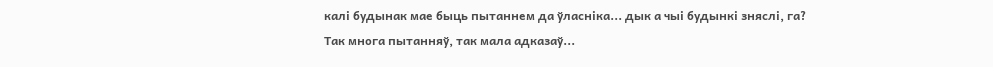калі будынак мае быць пытаннем да ўласніка... дык а чыі будынкі зняслі, га?
Так многа пытанняў, так мала адказаў...